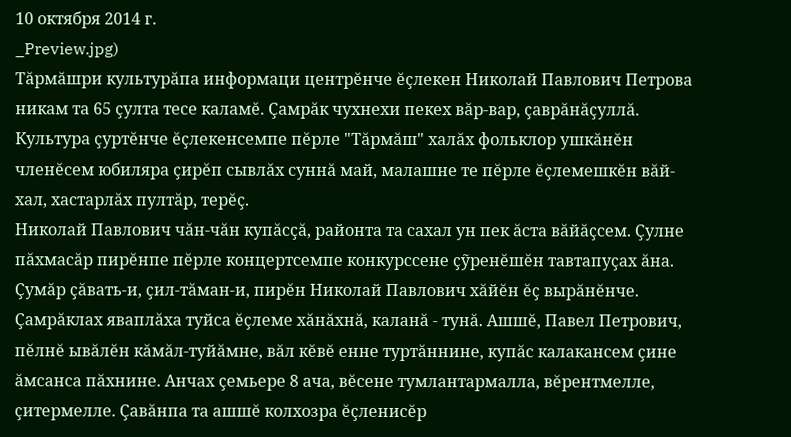10 октября 2014 г.
_Preview.jpg)
Тăрмăшри культурăпа информаци центрĕнче ĕçлекен Николай Павлович Петрова никам та 65 çулта тесе каламĕ. Çамрăк чухнехи пекех вăр-вар, çаврăнăçуллă. Культура çуртĕнче ĕçлекенсемпе пĕрле "Тăрмăш" халăх фольклор ушкăнĕн членĕсем юбиляра çирĕп сывлăх суннă май, малашне те пĕрле ĕçлемешкĕн вăй-хал, хастарлăх пултăр, терĕç.
Николай Павлович чăн-чăн купăсçă, районта та сахал ун пек ăста вăйăçсем. Çулне пăхмасăр пирĕнпе пĕрле концертсемпе конкурссене çỹренĕшĕн тавтапуçах ăна. Çумăр çăвать-и, çил-тăман-и, пирĕн Николай Павлович хăйĕн ĕç вырăнĕнче. Çамрăклах яваплăха туйса ĕçлеме хăнăхнă, каланă - тунă. Ашшĕ, Павел Петрович, пĕлнĕ ывăлĕн кăмăл-туйăмне, вăл кĕвĕ енне туртăннине, купăс калакансем çине ăмсанса пăхнине. Анчах çемьере 8 ача, вĕсене тумлантармалла, вĕрентмелле, çитермелле. Çавăнпа та ашшĕ колхозра ĕçленисĕр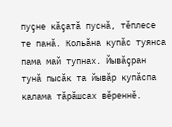пуçне кăçатă пуснă, тĕплесе те панă. Кольăна купăс туянса пама май тупнах. Йывăçран тунă пысăк та йывăр купăспа калама тăрăшсах вĕреннĕ.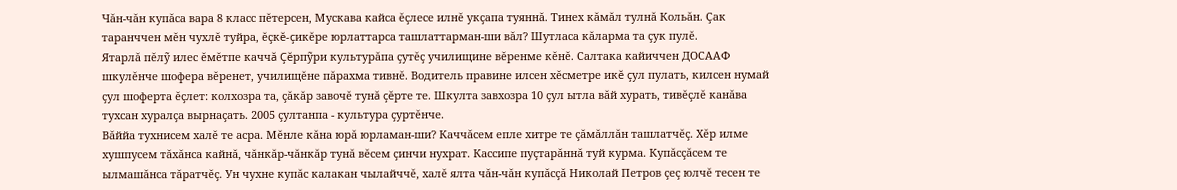Чăн-чăн купăса вара 8 класс пĕтерсен, Мускава кайса ĕçлесе илнĕ укçапа туяннă. Тинех кăмăл тулнă Кольăн. Çак таранччен мĕн чухлĕ туйра, ĕçкĕ-çикĕре юрлаттарса ташлаттарман-ши вăл? Шутласа кăларма та çук пулĕ.
Ятарлă пĕлỹ илес ĕмĕтпе каччă Çĕрпỹри культурăпа çутĕç училищине вĕренме кĕнĕ. Салтака кайиччен ДОСААФ шкулĕнче шофера вĕренет, училищĕне пăрахма тивнĕ. Водитель правине илсен хĕсметре икĕ çул пулать, килсен нумай çул шоферта ĕçлет: колхозра та, çăкăр завочĕ тунă çĕрте те. Шкулта завхозра 10 çул ытла вăй хурать, тивĕçлĕ канăва тухсан хуралçа вырнаçать. 2005 çултанпа - культура çуртĕнче.
Вăййа тухнисем халĕ те асра. Мĕнле кăна юрă юрламан-ши? Каччăсем епле хитре те çăмăллăн ташлатчĕç. Хĕр илме хушпусем тăхăнса кайнă, чăнкăр-чăнкăр тунă вĕсем çинчи нухрат. Кассипе пуçтарăннă туй курма. Купăсçăсем те ылмашăнса тăратчĕç. Ун чухне купăс калакан чылайччĕ, халĕ ялта чăн-чăн купăсçă Николай Петров çеç юлчĕ тесен те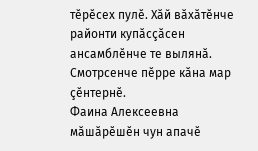тĕрĕсех пулĕ. Хăй вăхăтĕнче районти купăсçăсен ансамблĕнче те вылянă. Смотрсенче пĕрре кăна мар çĕнтернĕ.
Фаина Алексеевна мăшăрĕшĕн чун апачĕ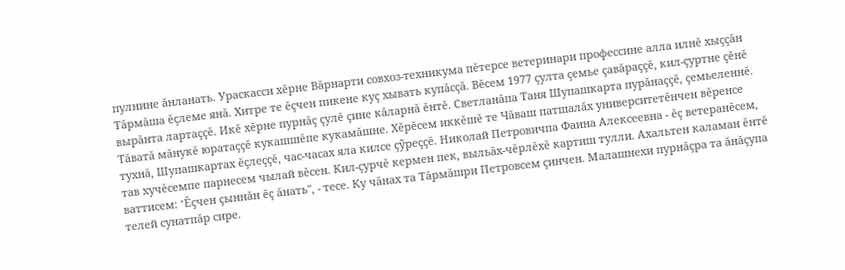пулнине ăнланать. Ураскасси хĕрне Вăрнарти совхоз-техникума пĕтерсе ветеринари профессине алла илнĕ хыççăн Тăрмăша ĕçлеме янă. Хитре те ĕçчен пикене куç хывать купăсçă. Вĕсем 1977 çулта çемье çавăраççĕ, кил-çуртне çĕнĕ вырăнта лартаççĕ. Икĕ хĕрне пурнăç çулĕ çине кăларнă ĕнтĕ. Светланăпа Таня Шупашкарта пурăнаççĕ, çемьеленнĕ. Тăватă мăнукĕ юратаççĕ кукашшĕпе кукамăшне. Хĕрĕсем иккĕшĕ те Чăваш патшалăх университетĕнчен вĕренсе тухнă, Шупашкартах ĕçлеççĕ, час-часах яла килсе çỹреççĕ. Николай Петровичпа Фаина Алексеевна - ĕç ветеранĕсем, тав хучĕсемпе парнесем чылай вĕсен. Кил-çурчĕ кермен пек, выльăх-чĕрлĕхĕ картиш тулли. Ахальтен каламан ĕнтĕ ваттисем: "Ĕçчен çыннăн ĕç ăнать", - тесе. Ку чăнах та Тăрмăшри Петровсем çинчен. Малашнехи пурнăçра та ăнăçупа телей сунатпăр сире.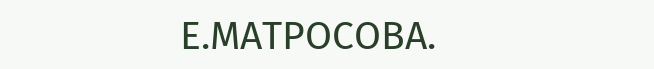Е.МАТРОСОВА.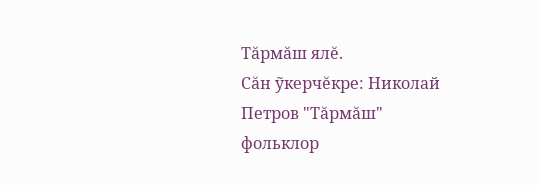Тăрмăш ялĕ.
Сăн ỹкерчĕкре: Николай Петров "Тăрмăш" фольклор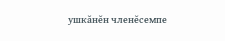ушкăнĕн членĕсемпе